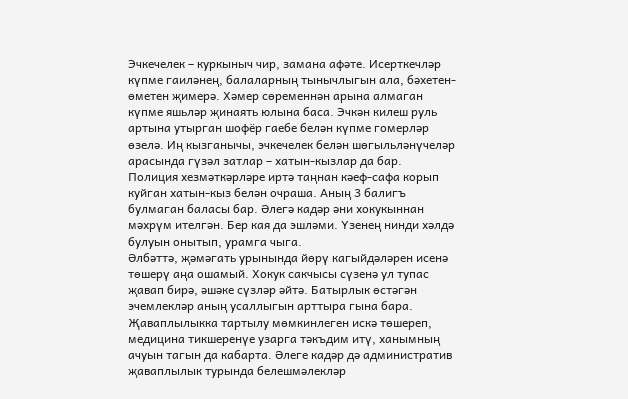Эчкечелек – куркыныч чир, замана афәте. Исерткечләр күпме гаиләнең, балаларның тынычлыгын ала, бәхетен-өметен җимерә. Хәмер сөременнән арына алмаган күпме яшьләр җинаять юлына баса. Эчкән килеш руль артына утырган шофёр гаебе белән күпме гомерләр өзелә. Иң кызганычы, эчкечелек белән шөгыльләнүчеләр арасында гүзәл затлар – хатын-кызлар да бар.
Полиция хезмәткәрләре иртә таңнан кәеф-сафа корып куйган хатын-кыз белән очраша. Аның 3 балигъ булмаган баласы бар. Әлегә кадәр әни хокукыннан мәхрүм ителгән. Бер кая да эшләми. Үзенең нинди хәлдә булуын онытып, урамга чыга.
Әлбәттә, җәмәгать урынында йөрү кагыйдәләрен исенә төшерү аңа ошамый. Хокук сакчысы сүзенә ул тупас җавап бирә, әшәке сүзләр әйтә. Батырлык өстәгән эчемлекләр аның усаллыгын арттыра гына бара. Җаваплылыкка тартылу мөмкинлеген искә төшереп, медицина тикшеренүе узарга тәкъдим итү, ханымның ачуын тагын да кабарта. Әлеге кадәр дә административ җаваплылык турында белешмәлекләр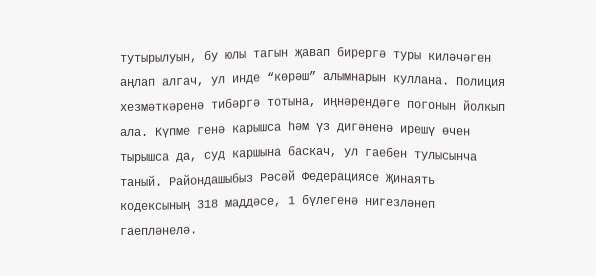тутырылуын, бу юлы тагын җавап бирергә туры киләчәген аңлап алгач, ул инде “көрәш” алымнарын куллана. Полиция хезмәткәренә тибәргә тотына, иңнәрендәге погонын йолкып ала. Күпме генә карышса һәм үз дигәненә ирешү өчен тырышса да, суд каршына баскач, ул гаебен тулысынча таный. Райондашыбыз Рәсәй Федерациясе Җинаять кодексының 318 маддәсе, 1 бүлегенә нигезләнеп гаепләнелә.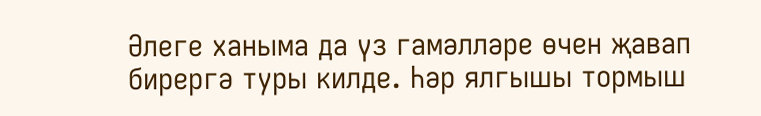Әлеге ханыма да үз гамәлләре өчен җавап бирергә туры килде. Һәр ялгышы тормыш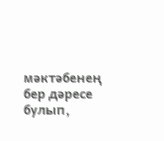мәктәбенең бер дәресе булып,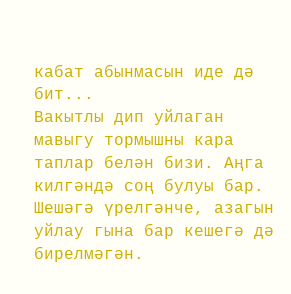кабат абынмасын иде дә бит...
Вакытлы дип уйлаган мавыгу тормышны кара таплар белән бизи. Аңга килгәндә соң булуы бар. Шешәгә үрелгәнче, азагын уйлау гына бар кешегә дә бирелмәгән.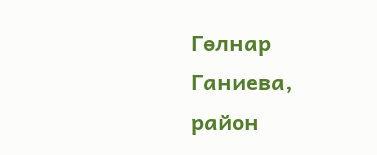Гөлнар Ганиева, район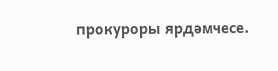прокуроры ярдәмчесе.